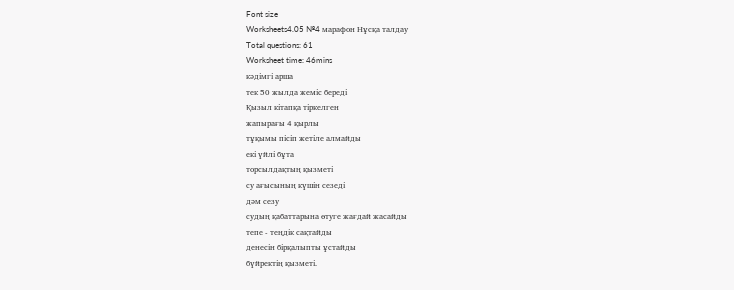Font size
Worksheets4.05 №4 марафон Нұсқа талдау
Total questions: 61
Worksheet time: 46mins
кәдімгі арша
тек 50 жылда жеміс береді
Қызыл кітапқа тіркелген
жапырағы 4 қырлы
тұқымы пісіп жетіле алмайды
екі үйлі бұта
торсылдақтың қызметі
су ағысының күшін сезеді
дәм сезу
судың қабаттарына өтуге жағдай жасайды
тепе - теңдік сақтайды
денесін бірқалыпты ұстайды
бүйректің қызметі.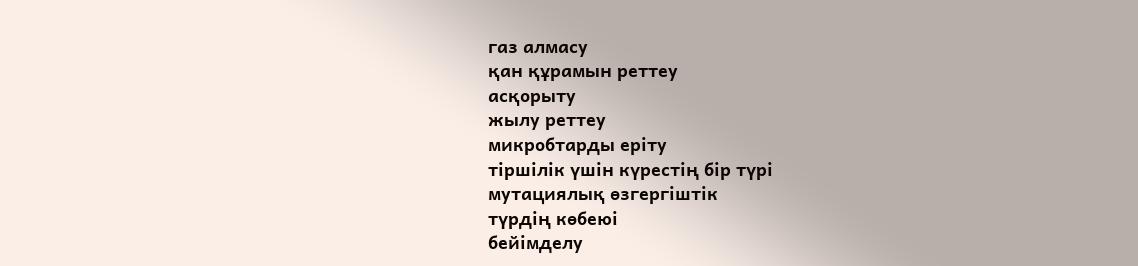газ алмасу
қан құрамын реттеу
асқорыту
жылу реттеу
микробтарды еріту
тіршілік үшін күрестің бір түрі
мутациялық өзгергіштік
түрдің көбеюі
бейімделу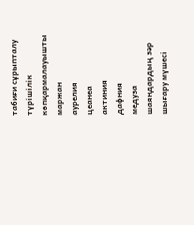табиғи сұрыпталу
түрішілік
көпқармалауышты маржан
аурелия
цеанеа
актиния
дафния
медуза
шаяндардың зәр шығару мүшесі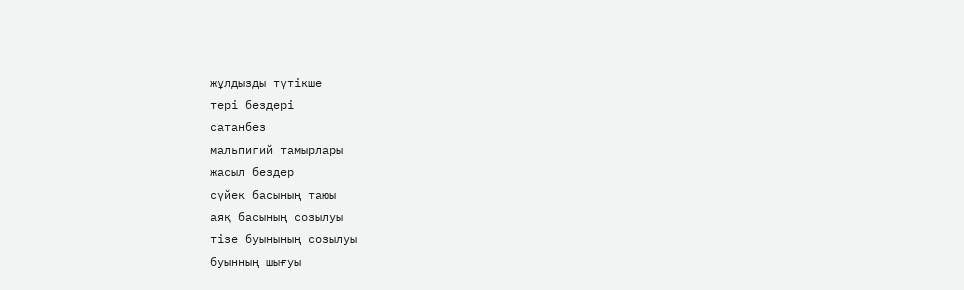жұлдызды түтікше
тері бездері
сатанбез
мальпигий тамырлары
жасыл бездер
сүйек басының таюы
аяқ басының созылуы
тізе буынының созылуы
буынның шығуы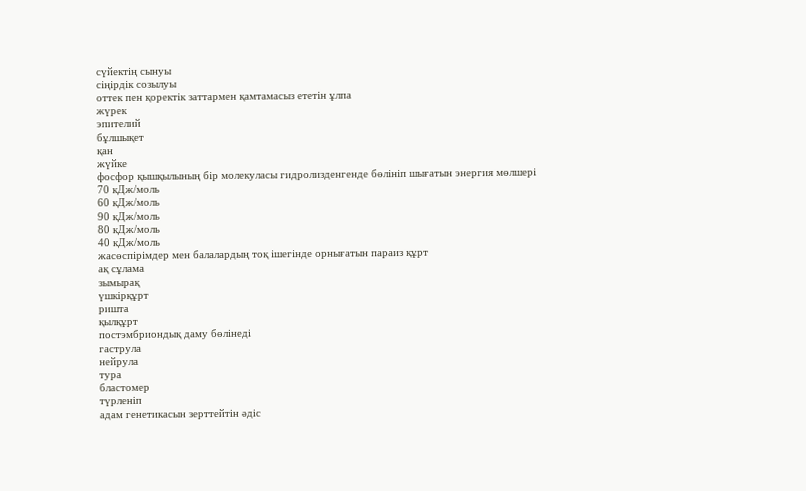сүйектің сынуы
сіңірдік созылуы
оттек пен қоректік заттармен қамтамасыз ететін ұлпа
жүрек
эпителий
бұлшықет
қан
жүйке
фосфор қышқылының бір молекуласы гидролизденгенде бөлініп шығатын энергия мөлшері
70 кДж/моль
60 кДж/моль
90 кДж/моль
80 кДж/моль
40 кДж/моль
жасөспірімдер мен балалардың тоқ ішегінде орнығатын параиз құрт
ақ сұлама
зымырақ
үшкірқұрт
ришта
қылқұрт
постэмбриондық даму бөлінеді
гаструла
нейрула
тура
бластомер
түрленіп
адам генетикасын зерттейтін әдіс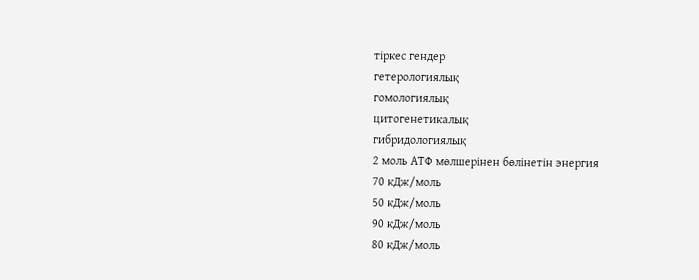тіркес гендер
гетерологиялық
гомологиялық
цитогенетикалық
гибридологиялық
2 моль АТФ мөлшерінен бөлінетін энергия
70 кДж/моль
50 кДж/моль
90 кДж/моль
80 кДж/моль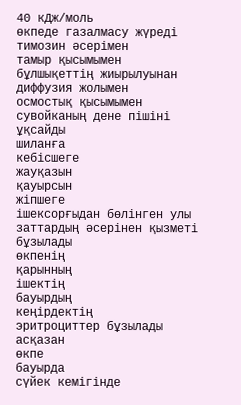40 кДж/моль
өкпеде газалмасу жүреді
тимозин әсерімен
тамыр қысымымен
бұлшықеттің жиырылуынан
диффузия жолымен
осмостық қысымымен
сувойканың дене пішіні ұқсайды
шиланға
кебісшеге
жауқазын
қауырсын
жіпшеге
ішексорғыдан бөлінген улы заттардың әсерінен қызметі бұзылады
өкпенің
қарынның
ішектің
бауырдың
кеңірдектің
эритроциттер бұзылады
асқазан
өкпе
бауырда
сүйек кемігінде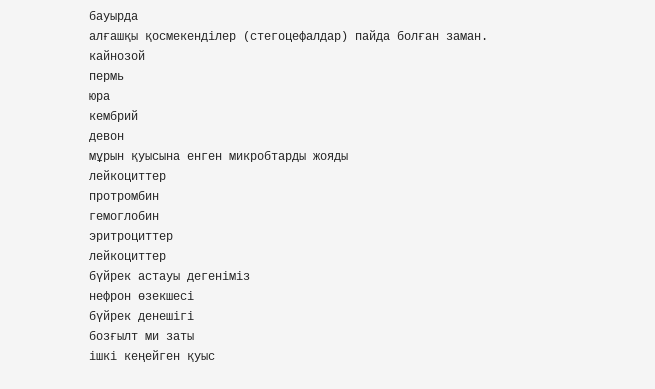бауырда
алғашқы қосмекенділер (стегоцефалдар) пайда болған заман.
кайнозой
пермь
юра
кембрий
девон
мұрын қуысына енген микробтарды жояды
лейкоциттер
протромбин
гемоглобин
эритроциттер
лейкоциттер
бүйрек астауы дегеніміз
нефрон өзекшесі
бүйрек денешігі
бозғылт ми заты
ішкі кеңейген қуыс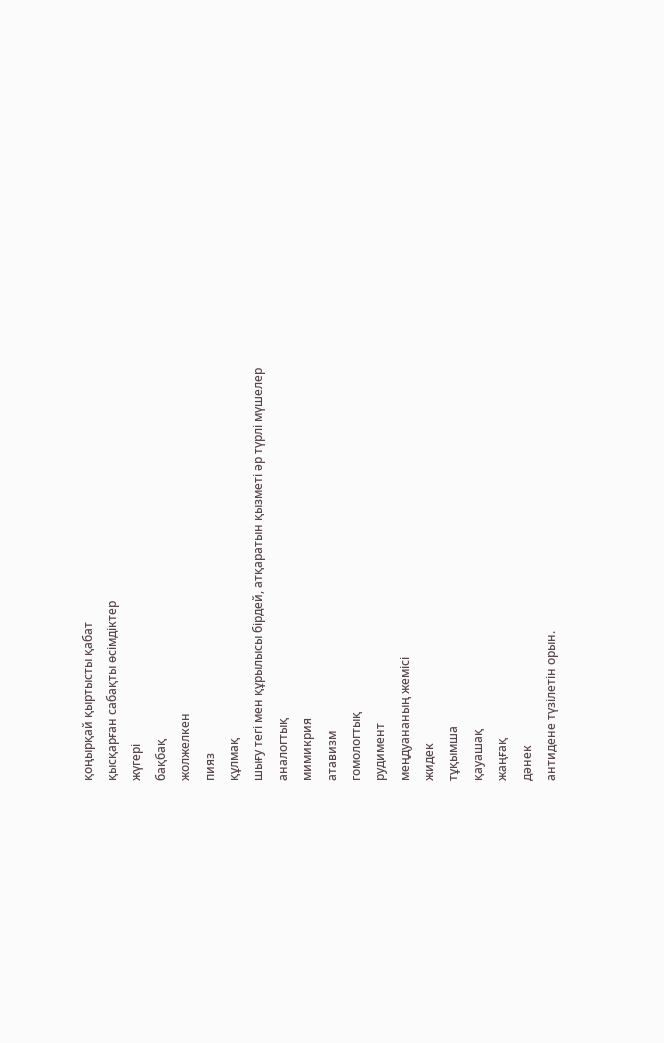қоңырқай қыртысты қабат
қысқарған сабақты өсімдіктер
жүгері
бақбақ
жолжелкен
пияз
құлмақ
шығу тегі мен құрылысы бірдей, атқаратын қызметі әр түрлі мүшелер
аналогтық
мимикрия
атавизм
гомологтық
рудимент
меңдуананың жемісі
жидек
тұқымша
қауашақ
жаңғақ
дәнек
антидене түзілетін орын.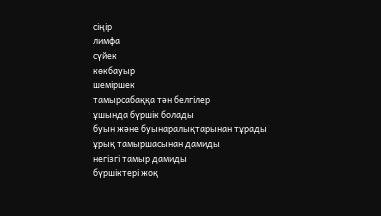сіңір
лимфа
сүйек
көкбауыр
шеміршек
тамырсабаққа тән белгілер
ұшында бүршік болады
буын және буынаралықтарынан тұрады
ұрық тамыршасынан дамиды
негізгі тамыр дамиды
бүршіктері жоқ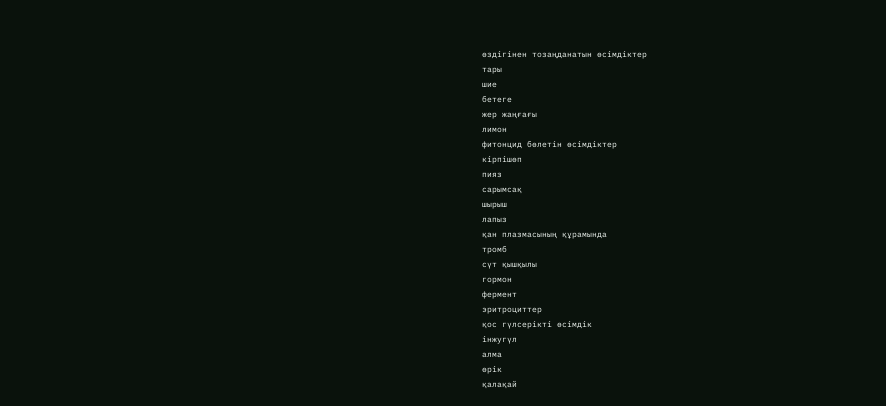өздігінен тозаңданатын өсімдіктер
тары
шие
бетеге
жер жаңғағы
лимон
фитонцид бөлетін өсімдіктер
кірпішөп
пияз
сарымсақ
шырыш
лапыз
қан плазмасының құрамында
тромб
сүт қышқылы
гормон
фермент
эритроциттер
қос гүлсерікті өсімдік
інжугүл
алма
өрік
қалақай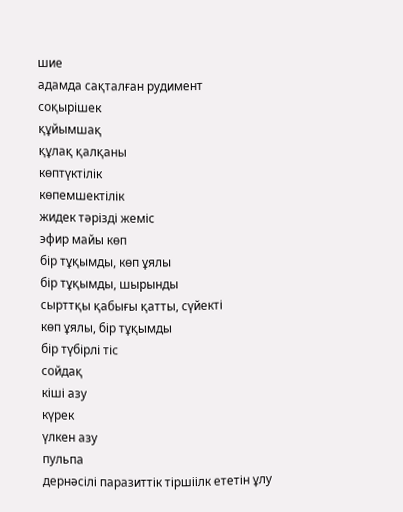шие
адамда сақталған рудимент
соқырішек
құйымшақ
құлақ қалқаны
көптүктілік
көпемшектілік
жидек тәрізді жеміс
эфир майы көп
бір тұқымды, көп ұялы
бір тұқымды, шырынды
сырттқы қабығы қатты, сүйекті
көп ұялы, бір тұқымды
бір түбірлі тіс
сойдақ
кіші азу
күрек
үлкен азу
пульпа
дернәсілі паразиттік тіршіілк ететін ұлу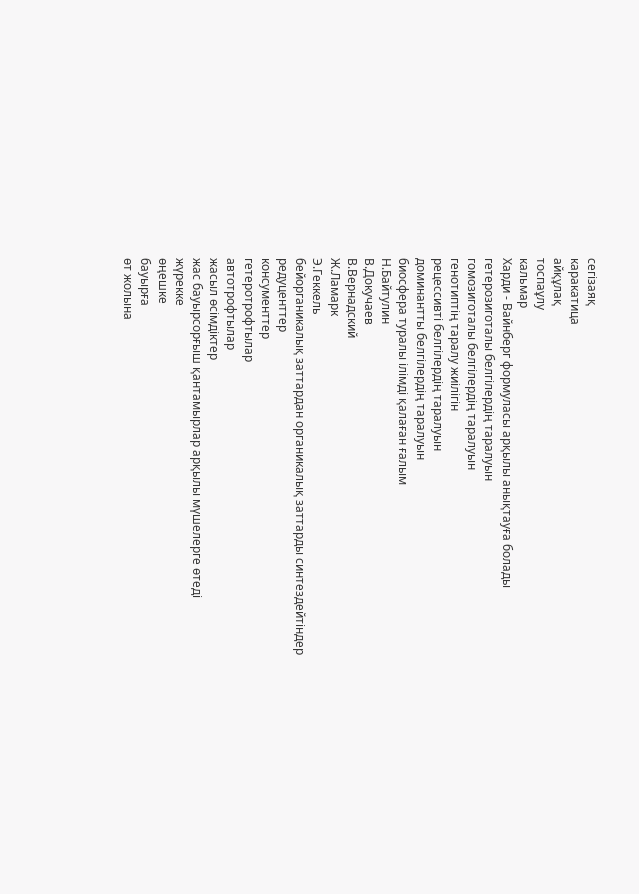сегізаяқ
каракатица
айқұлақ
тоспаұлу
кальмар
Харди - Вайнберг формуласы арқылы анықтауға болады
гетерозиготалы белгілердің таралуын
гомозиготалы белгілердің таралуын
генотиптің таралу жиілігін
рецессивті белгілердің таралуын
доминантты белгілердің таралуын
биосфера туралы ілімді қалаған ғалым
Н.Байтулин
В.Докучаев
В.Вернадский
Ж.Ламарк
Э.Геккель
бейорганикалық заттардан органикалық заттарды синтездейтіндер
редуценттер
консументтер
гетеротрофтылар
автотрофтылар
жасыл өсімдіктер
жас бауырсорғыш қантамырлар арқылы мүшелерге өтеді
жүрекке
өңешке
бауырға
өт жолына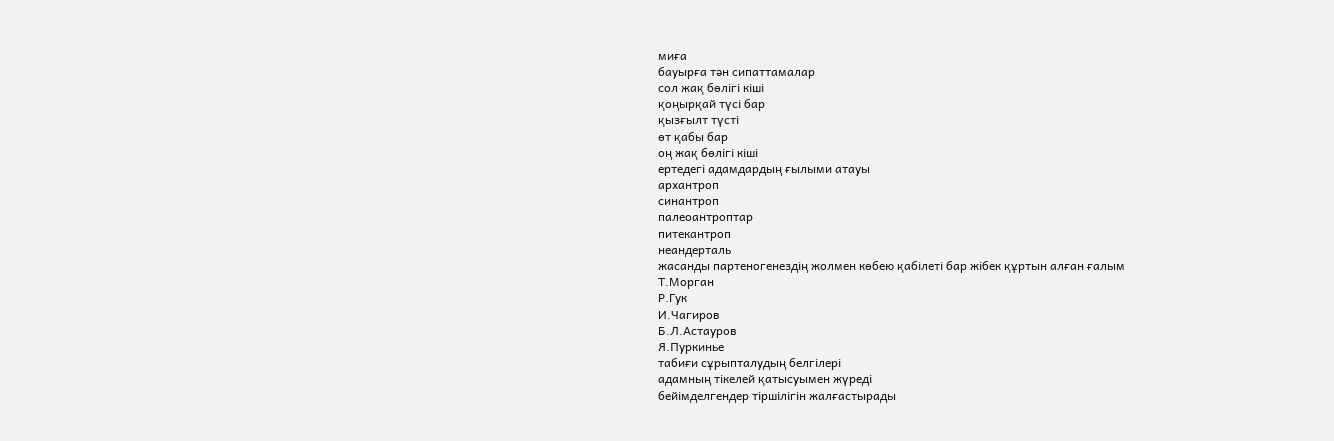миға
бауырға тән сипаттамалар
сол жақ бөлігі кіші
қоңырқай түсі бар
қызғылт түсті
өт қабы бар
оң жақ бөлігі кіші
ертедегі адамдардың ғылыми атауы
архантроп
синантроп
палеоантроптар
питекантроп
неандерталь
жасанды партеногенездің жолмен көбею қабілеті бар жібек құртын алған ғалым
Т.Морган
Р.Гук
И.Чагиров
Б.Л.Астауров
Я.Пуркинье
табиғи сұрыпталудың белгілері
адамның тікелей қатысуымен жүреді
бейімделгендер тіршілігін жалғастырады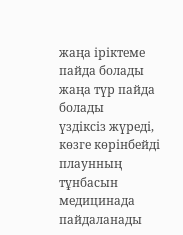жаңа іріктеме пайда болады
жаңа түр пайда болады
үздіксіз жүреді, көзге көрінбейді
плаунның тұнбасын медицинада пайдаланады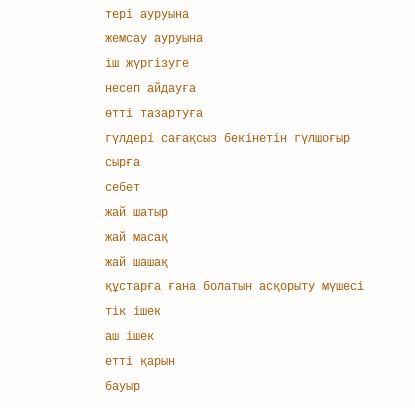тері ауруына
жемсау ауруына
іш жүргізуге
несеп айдауға
өтті тазартуға
гүлдері сағақсыз бекінетін гүлшоғыр
сырға
себет
жай шатыр
жай масақ
жай шашақ
құстарға ғана болатын асқорыту мүшесі
тік ішек
аш ішек
етті қарын
бауыр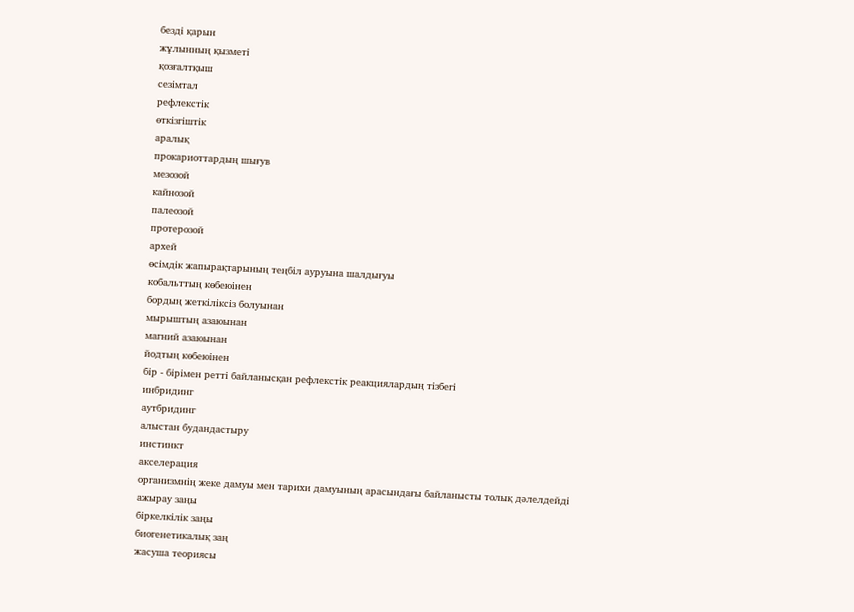безді қарын
жұлынның қызметі
қозғалтқыш
сезімтал
рефлекстік
өткізгіштік
аралық
прокариоттардың шығув
мезозой
кайнозой
палеозой
протерозой
архей
өсімдік жапырақтарының теңбіл ауруына шалдығуы
кобальттың көбеюінен
бордың жеткіліксіз болуынан
мырыштың азаюынан
магний азаюынан
йодтың көбеюінен
бір - бірімен ретті байланысқан рефлекстік реакциялардың тізбегі
инбридинг
аутбридинг
алыстан будандастыру
инстинкт
акселерация
организмнің жеке дамуы мен тарихи дамуының арасындағы байланысты толық дәлелдейді
ажырау заңы
біркелкілік заңы
биогенетикалық заң
жасуша теориясы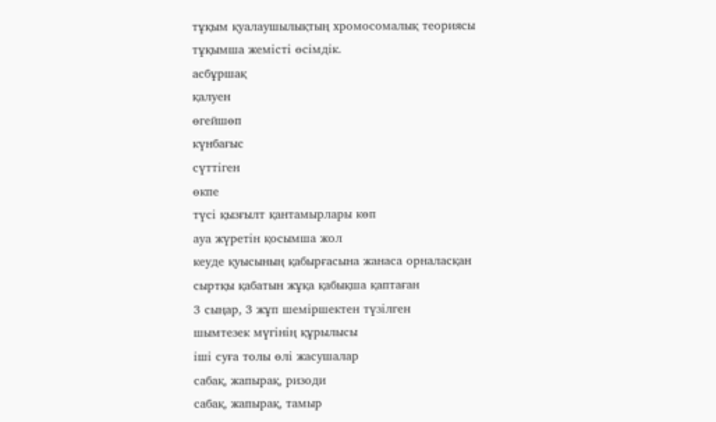тұқым қуалаушылықтың хромосомалық теориясы
тұқымша жемісті өсімдік.
асбұршақ
қалуен
өгейшөп
күнбағыс
сүттіген
өкпе
түсі қызғылт қантамырлары көп
ауа жүретін қосымша жол
кеуде қуысының қабырғасына жанаса орналасқан
сыртқы қабатын жұқа қабықша қаптаған
3 сыңар, 3 жұп шеміршектен түзілген
шымтезек мүгінің құрылысы
іші суға толы өлі жасушалар
сабақ, жапырақ, ризоди
сабақ, жапырақ, тамыр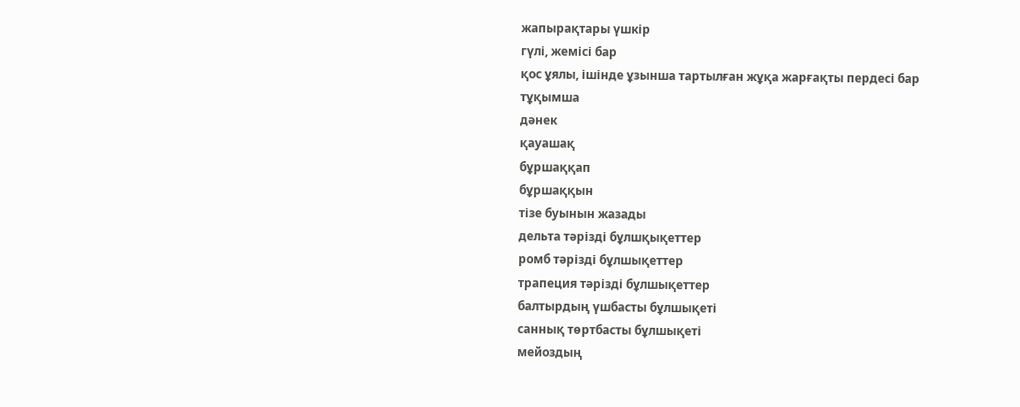жапырақтары үшкір
гүлі, жемісі бар
қос ұялы, ішінде ұзынша тартылған жұқа жарғақты пердесі бар
тұқымша
дәнек
қауашақ
бұршаққап
бұршаққын
тізе буынын жазады
дельта тәрізді бұлшқықеттер
ромб тәрізді бұлшықеттер
трапеция тәрізді бұлшықеттер
балтырдың үшбасты бұлшықеті
саннық төртбасты бұлшықеті
мейоздың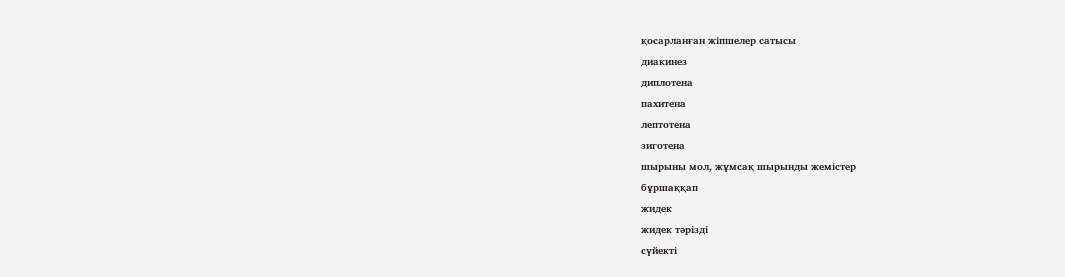қосарланған жіпшелер сатысы
диакинез
диплотена
пахитена
лептотена
зиготена
шырыны мол, жұмсақ шырынды жемістер
бұршаққап
жидек
жидек тәрізді
сүйекті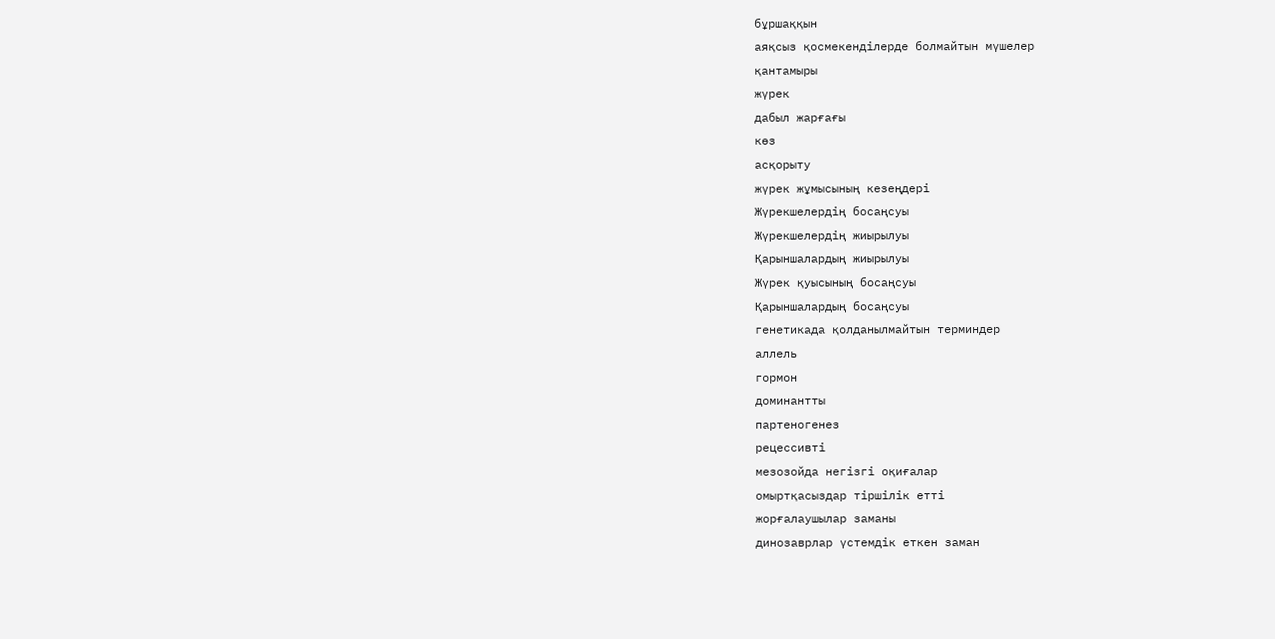бұршаққын
аяқсыз қосмекенділерде болмайтын мүшелер
қантамыры
жүрек
дабыл жарғағы
көз
асқорыту
жүрек жұмысының кезеңдері
Жүрекшелердің босаңсуы
Жүрекшелердің жиырылуы
Қарыншалардың жиырылуы
Жүрек қуысының босаңсуы
Қарыншалардың босаңсуы
генетикада қолданылмайтын терминдер
аллель
гормон
доминантты
партеногенез
рецессивті
мезозойда негізгі оқиғалар
омыртқасыздар тіршілік етті
жорғалаушылар заманы
динозаврлар үстемдік еткен заман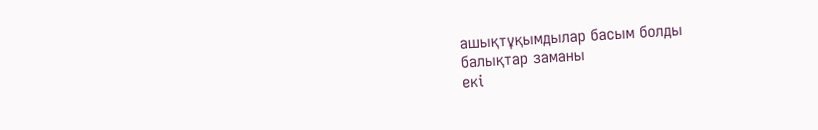ашықтұқымдылар басым болды
балықтар заманы
екі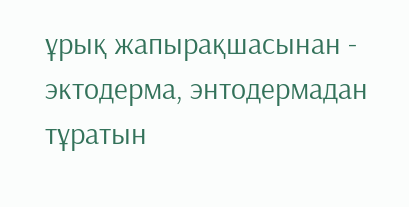ұрық жапырақшасынан - эктодерма, энтодермадан тұратын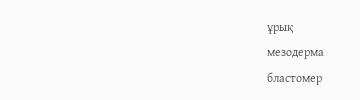ұрық
мезодерма
бластомер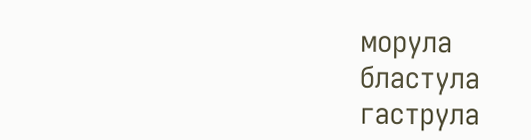морула
бластула
гаструла